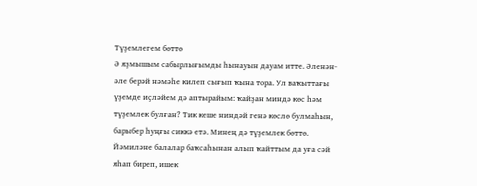Түҙемлегем бөттө
Ә яҙмышым сабырлығымды һынауын дауам итте. Әленән-әле берәй нәмәһе килеп сығып ҡына тора. Ул ваҡыттағы үҙемде иҫләйем дә аптырайым: ҡайҙан миндә көс һәм түҙемлек булған? Тик кеше ниндәй генә көслө булмаһын, барыбер һуңғы сиккә етә. Минең дә түҙемлек бөттө.
Йәмиләне балалар баҡсаһынан алып ҡайттым да уға сәй яһап биреп, ишек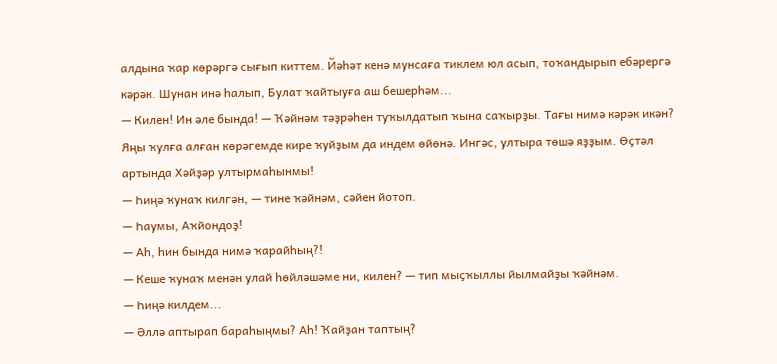алдына ҡар көрәргә сығып киттем. Йәһәт кенә мунсаға тиклем юл асып, тоҡандырып ебәрергә кәрәк. Шунан инә һалып, Булат ҡайтыуға аш бешерһәм...
— Килен! Ин әле бында! — Ҡәйнәм тәҙрәһен туҡылдатып ҡына саҡырҙы. Тағы нимә кәрәк икән? Яңы ҡулға алған көрәгемде кире ҡуйҙым да индем өйөнә. Ингәс, ултыра төшә яҙҙым. Өҫтәл артында Хәйҙәр ултырмаһынмы!
— Һиңә ҡунаҡ килгән, — тине ҡәйнәм, сәйен йотоп.
— Һаумы, Аҡйондоҙ!
— Аһ, һин бында нимә ҡарайһың?!
— Кеше ҡунаҡ менән улай һөйләшәме ни, килен? — тип мыҫҡыллы йылмайҙы ҡәйнәм.
— Һиңә килдем...
— Әллә аптырап бараһыңмы? Аһ! Ҡайҙан таптың?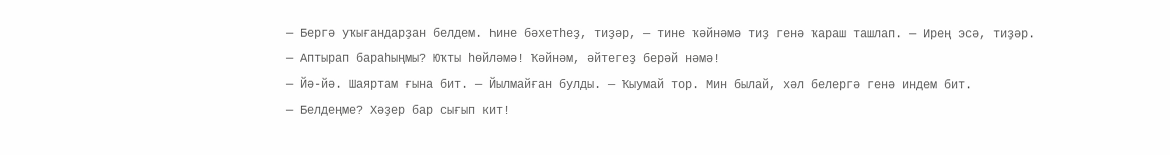— Бергә уҡығандарҙан белдем. Һине бәхетһеҙ, тиҙәр, — тине ҡәйнәмә тиҙ генә ҡараш ташлап. — Ирең эсә, тиҙәр.
— Аптырап бараһыңмы? Юҡты һөйләмә! Ҡәйнәм, әйтегеҙ берәй нәмә!
— Йә-йә. Шаяртам ғына бит. — Йылмайған булды. — Ҡыумай тор. Мин былай, хәл белергә генә индем бит.
— Белдеңме? Хәҙер бар сығып кит!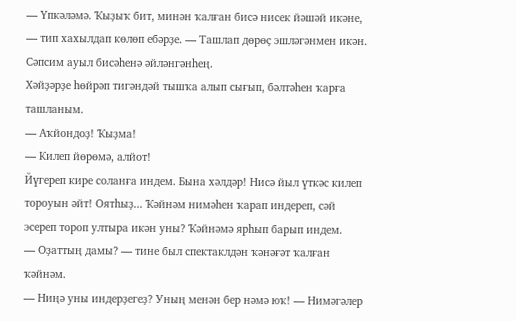— Үпкәләмә. Ҡыҙыҡ бит, минән ҡалған бисә нисек йәшәй икәне, — тип хахылдап көлөп ебәрҙе. — Ташлап дөрөҫ эшләгәнмен икән. Сәпсим ауыл бисәһенә әйләнгәнһең.
Хәйҙәрҙе һөйрәп тигәндәй тышҡа алып сығып, бәлтәһен ҡарға ташланым.
— Аҡйондоҙ! Ҡыҙма!
— Килеп йөрөмә, алйот!
Йүгереп кире соланға индем. Бына хәлдәр! Нисә йыл үткәс килеп тороуын әйт! Оятһыҙ... Ҡәйнәм нимәһен ҡарап индереп, сәй эсереп тороп ултыра икән уны? Ҡәйнәмә ярһып барып индем.
— Оҙаттың дамы? — тине был спектаклдән ҡәнәғәт ҡалған ҡәйнәм.
— Ниңә уны индерҙегеҙ? Уның менән бер нәмә юҡ! — Нимәгәлер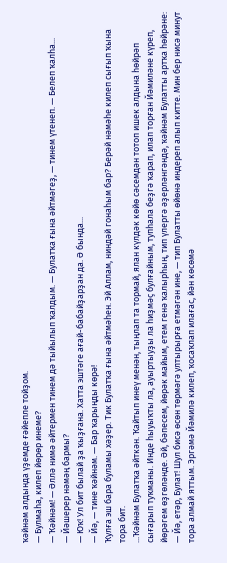ҡәйнәм алдында үҙемде ғәйепле тойҙом.
— Булмаһа, килеп йөрөр инеме?
— Ҡәйнәм! — Әллә нимә әйтермен тинем дә тыйылып ҡалдым. — Булатҡа ғына әйтмәгеҙ, — тинем үтенеп. — Белеп ҡалһа...
— Йәшерер нәмәң бармы?
— Юҡ! Ул бит былай ҙа ҡыҙғана. Хатта эштәге ағай-бабайҙарҙан да. Ә бында...
— Йә, — тине ҡәйнәм. — Бар ҡарыңды көрә!
Ҡулға эш бара буламы хәҙер. Тик Булатҡа ғына әйтмәһен. Эй Аллам, ниндәй гонаһым бар? Берәй нәмәһе килеп сығып ҡына тора бит.
...Ҡәйнәм Булатҡа әйткән. Ҡайтып инеү менән, тыңлап та тормай, ялан күлдәк көйө сәсемдән тотоп ишек алдына һөйрәп сығарып туҡманы. Инде һыуыҡты ла, ауыртыуҙы ла һиҙмәҫ булғайным, тупһала беҙгә ҡарап, илап торған Йәмиләне күреп, йөрәгем өҙгөләнде. Әй, бәпесем, йөрәк майым, етем генә ҡалырһың, тип үлергә әҙерләнгәндә, ҡәйнәм Булатты артҡа һөйрәне:
— Йә, етәр, Булат! Шул бисә өсөн төрмәгә ултырырға етмәгән ине, — тип Булатты өйөнә индереп алып китте. Мин бер нисә минут тора алмай яттым. Эргәмә Йәмилә килеп, ҡосаҡлап илағас, йән көсөмә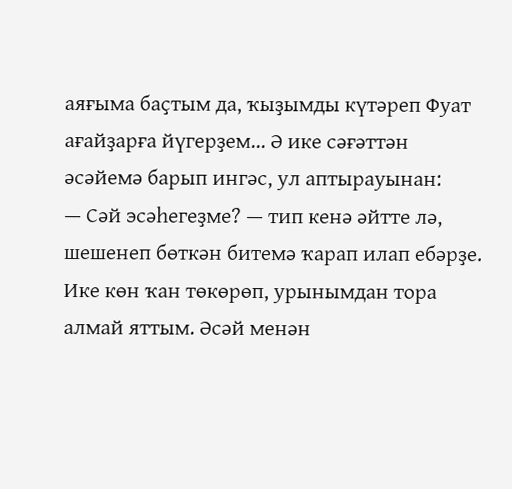аяғыма баҫтым да, ҡыҙымды күтәреп Фуат ағайҙарға йүгерҙем... Ә ике сәғәттән әсәйемә барып ингәс, ул аптырауынан:
— Сәй эсәһегеҙме? — тип кенә әйтте лә, шешенеп бөткән битемә ҡарап илап ебәрҙе.
Ике көн ҡан төкөрөп, урынымдан тора алмай яттым. Әсәй менән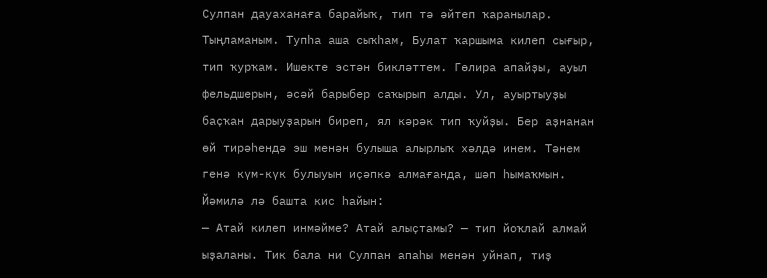Сулпан дауаханаға барайыҡ, тип тә әйтеп ҡаранылар. Тыңламаным. Тупһа аша сыҡһам, Булат ҡаршыма килеп сығыр, тип ҡурҡам. Ишекте эстән бикләттем. Гөлира апайҙы, ауыл фельдшерын, әсәй барыбер саҡырып алды. Ул, ауыртыуҙы баҫҡан дарыуҙарын биреп, ял кәрәк тип ҡуйҙы. Бер аҙнанан өй тирәһендә эш менән булыша алырлыҡ хәлдә инем. Тәнем генә күм-күк булыуын иҫәпкә алмағанда, шәп һымаҡмын. Йәмилә лә башта кис һайын:
— Атай килеп инмәйме? Атай алыҫтамы? — тип йоҡлай алмай ыҙаланы. Тик бала ни Сулпан апаһы менән уйнап, тиҙ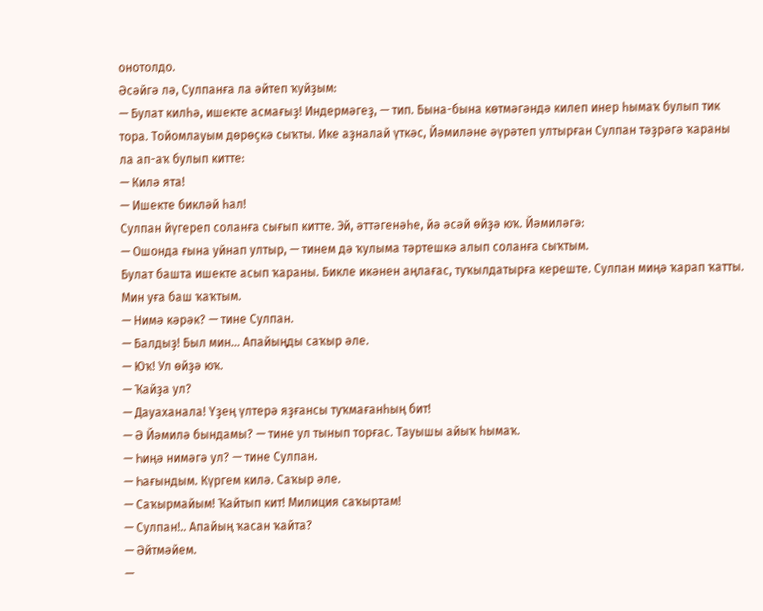онотолдо.
Әсәйгә лә, Сулпанға ла әйтеп ҡуйҙым:
— Булат килһә, ишекте асмағыҙ! Индермәгеҙ, — тип. Бына-бына көтмәгәндә килеп инер һымаҡ булып тик тора. Тойомлауым дөрөҫкә сыҡты. Ике аҙналай үткәс, Йәмиләне әүрәтеп ултырған Сулпан тәҙрәгә ҡараны ла ап-аҡ булып китте:
— Килә ята!
— Ишекте бикләй һал!
Сулпан йүгереп соланға сығып китте. Эй, әттәгенәһе, йә әсәй өйҙә юҡ. Йәмиләгә:
— Ошонда ғына уйнап ултыр, — тинем дә ҡулыма тәртешкә алып соланға сыҡтым.
Булат башта ишекте асып ҡараны. Бикле икәнен аңлағас, туҡылдатырға кереште. Сулпан миңә ҡарап ҡатты. Мин уға баш ҡаҡтым.
— Нимә кәрәк? — тине Сулпан.
— Балдыҙ! Был мин... Апайыңды саҡыр әле.
— Юҡ! Ул өйҙә юҡ.
— Ҡайҙа ул?
— Дауаханала! Үҙең үлтерә яҙғансы туҡмағанһың бит!
— Ә Йәмилә бындамы? — тине ул тынып торғас. Тауышы айыҡ һымаҡ.
— Һиңә нимәгә ул? — тине Сулпан.
— Һағындым. Күргем килә. Саҡыр әле.
— Саҡырмайым! Ҡайтып кит! Милиция саҡыртам!
— Сулпан!.. Апайың ҡасан ҡайта?
— Әйтмәйем.
—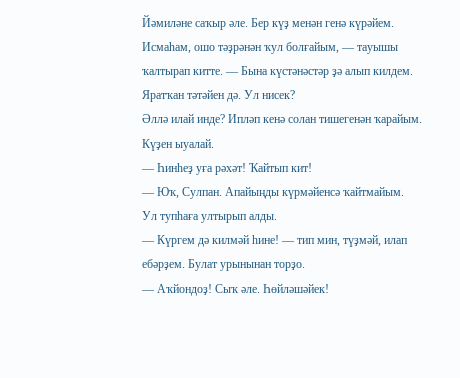Йәмиләне саҡыр әле. Бер күҙ менән генә күрәйем. Исмаһам, ошо тәҙрәнән ҡул болғайым, — тауышы ҡалтырап китте. — Бына күстәнәстәр ҙә алып килдем. Яратҡан тәтәйен дә. Ул нисек?
Әллә илай инде? Ипләп кенә солан тишегенән ҡарайым. Күҙен ыуалай.
— Һинһеҙ уға рәхәт! Ҡайтып кит!
— Юҡ, Сулпан. Апайыңды күрмәйенсә ҡайтмайым.
Ул тупһаға ултырып алды.
— Күргем дә килмәй һине! — тип мин, түҙмәй, илап ебәрҙем. Булат урынынан торҙо.
— Аҡйондоҙ! Сыҡ әле. Һөйләшәйек!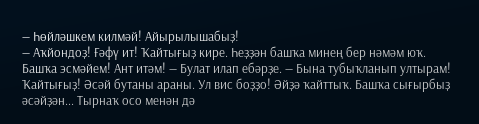— Һөйләшкем килмәй! Айырылышабыҙ!
— Аҡйондоҙ! Ғәфү ит! Ҡайтығыҙ кире. Һеҙҙән башҡа минең бер нәмәм юҡ. Башҡа эсмәйем! Ант итәм! — Булат илап ебәрҙе. — Бына тубыҡланып ултырам! Ҡайтығыҙ! Әсәй бутаны араны. Ул вис боҙҙо! Әйҙә ҡайттыҡ. Башҡа сығырбыҙ әсәйҙән... Тырнаҡ осо менән дә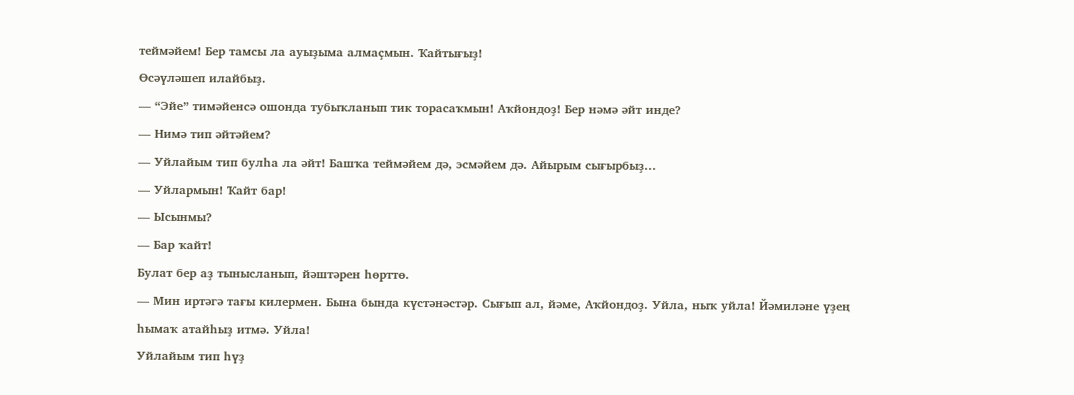теймәйем! Бер тамсы ла ауыҙыма алмаҫмын. Ҡайтығыҙ!
Өсәүләшеп илайбыҙ.
— “Эйе” тимәйенсә ошонда тубыҡланып тик торасаҡмын! Аҡйондоҙ! Бер нәмә әйт инде?
— Нимә тип әйтәйем?
— Уйлайым тип булһа ла әйт! Башҡа теймәйем дә, эсмәйем дә. Айырым сығырбыҙ...
— Уйлармын! Ҡайт бар!
— Ысынмы?
— Бар ҡайт!
Булат бер аҙ тынысланып, йәштәрен һөрттө.
— Мин иртәгә тағы килермен. Бына бында күстәнәстәр. Сығып ал, йәме, Аҡйондоҙ. Уйла, ныҡ уйла! Йәмиләне үҙең һымаҡ атайһыҙ итмә. Уйла!
Уйлайым тип һүҙ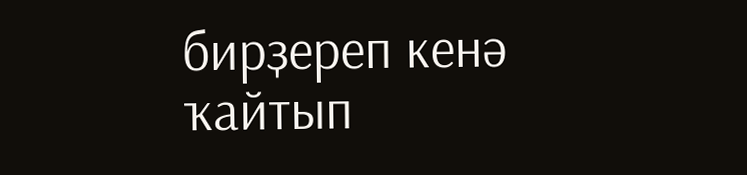бирҙереп кенә ҡайтып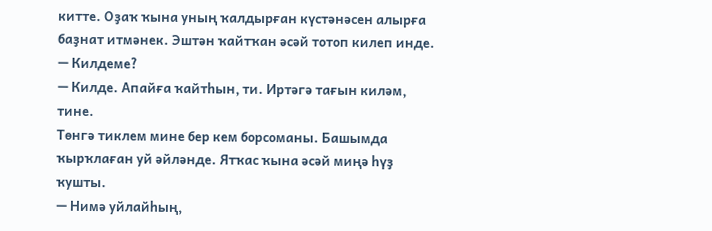китте. Оҙаҡ ҡына уның ҡалдырған күстәнәсен алырға баҙнат итмәнек. Эштән ҡайтҡан әсәй тотоп килеп инде.
— Килдеме?
— Килде. Апайға ҡайтһын, ти. Иртәгә тағын киләм, тине.
Төнгә тиклем мине бер кем борсоманы. Башымда ҡырҡлаған уй әйләнде. Ятҡас ҡына әсәй миңә һүҙ ҡушты.
— Нимә уйлайһың,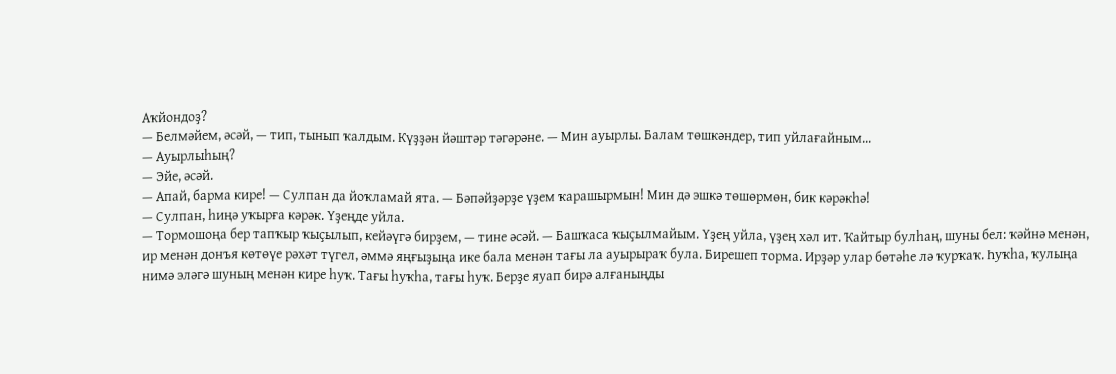Аҡйондоҙ?
— Белмәйем, әсәй, — тип, тынып ҡалдым. Күҙҙән йәштәр тәгәрәне. — Мин ауырлы. Балам төшкәндер, тип уйлағайным...
— Ауырлыһың?
— Эйе, әсәй.
— Апай, барма кире! — Сулпан да йоҡламай ята. — Бәпәйҙәрҙе үҙем ҡарашырмын! Мин дә эшкә төшөрмөн, бик кәрәкһә!
— Сулпан, һиңә уҡырға кәрәк. Үҙеңде уйла.
— Тормошоңа бер тапҡыр ҡыҫылып, кейәүгә бирҙем, — тине әсәй. — Башҡаса ҡыҫылмайым. Үҙең уйла, үҙең хәл ит. Ҡайтыр булһаң, шуны бел: ҡәйнә менән, ир менән донъя көтөүе рәхәт түгел, әммә яңғыҙыңа ике бала менән тағы ла ауырыраҡ була. Бирешеп торма. Ирҙәр улар бөтәһе лә ҡурҡаҡ. Һуҡһа, ҡулыңа нимә эләгә шуның менән кире һуҡ. Тағы һуҡһа, тағы һуҡ. Берҙе яуап бирә алғаныңды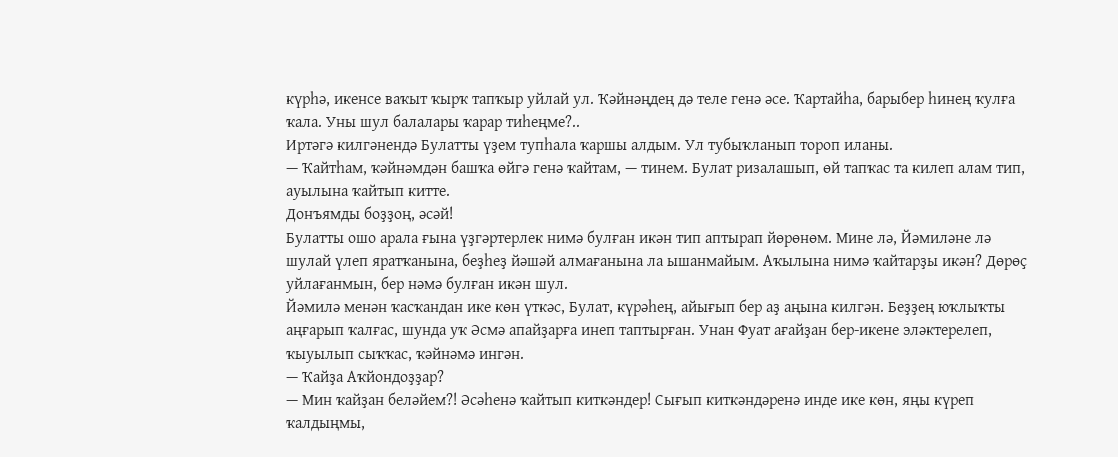күрһә, икенсе ваҡыт ҡырҡ тапҡыр уйлай ул. Ҡәйнәңдең дә теле генә әсе. Ҡартайһа, барыбер һинең ҡулға ҡала. Уны шул балалары ҡарар тиһеңме?..
Иртәгә килгәнендә Булатты үҙем тупһала ҡаршы алдым. Ул тубыҡланып тороп иланы.
— Ҡайтһам, ҡәйнәмдән башҡа өйгә генә ҡайтам, — тинем. Булат ризалашып, өй тапҡас та килеп алам тип, ауылына ҡайтып китте.
Донъямды боҙҙоң, әсәй!
Булатты ошо арала ғына үҙгәртерлек нимә булған икән тип аптырап йөрөнөм. Мине лә, Йәмиләне лә шулай үлеп яратҡанына, беҙһеҙ йәшәй алмағанына ла ышанмайым. Аҡылына нимә ҡайтарҙы икән? Дөрөҫ уйлағанмын, бер нәмә булған икән шул.
Йәмилә менән ҡасҡандан ике көн үткәс, Булат, күрәһең, айығып бер аҙ аңына килгән. Беҙҙең юҡлыҡты аңғарып ҡалғас, шунда уҡ Әсмә апайҙарға инеп таптырған. Унан Фуат ағайҙан бер-икене эләктерелеп, ҡыуылып сыҡҡас, ҡәйнәмә ингән.
— Ҡайҙа Аҡйондоҙҙар?
— Мин ҡайҙан беләйем?! Әсәһенә ҡайтып киткәндер! Сығып киткәндәренә инде ике көн, яңы күреп ҡалдыңмы,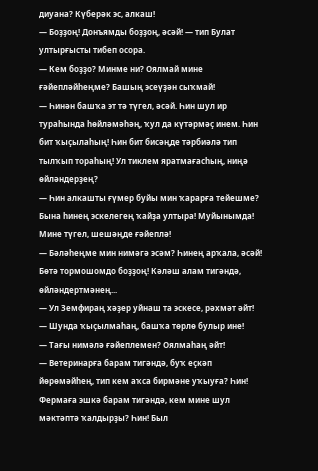диуана? Күберәк эс, алкаш!
— Боҙҙоң! Донъямды боҙҙоң, әсәй! — тип Булат ултырғысты тибеп осора.
— Кем боҙҙо? Минме ни? Оялмай мине ғәйепләйһеңме? Башың эсеүҙән сыҡмай!
— Һинән башҡа эт тә түгел, әсәй. Һин шул ир тураһында һөйләмәһәң, ҡул да күтәрмәҫ инем. Һин бит ҡыҫылаһың! Һин бит бисәңде тәрбиәлә тип тылҡып тораһың! Ул тиклем яратмағасһың, ниңә өйләндерҙең?
— Һин алкашты ғүмер буйы мин ҡарарға тейешме? Бына һинең эскелегең ҡайҙа ултыра! Муйынымда! Мине түгел, шешәңде ғәйеплә!
— Бәләһеңме мин нимәгә эсәм? Һинең арҡала, әсәй! Бөтә тормошомдо боҙҙоң! Кәләш алам тигәндә, өйләндертмәнең...
— Ул Земфираң хәҙер уйнаш та эскесе, рәхмәт әйт!
— Шунда ҡыҫылмаһаң, башҡа төрлө булыр ине!
— Тағы нимәлә ғәйеплемен? Оялмаһаң әйт!
— Ветеринарға барам тигәндә, буҡ еҫкәп йөрөмәйһең, тип кем аҡса бирмәне уҡыуға? Һин! Фермаға эшкә барам тигәндә, кем мине шул мәктәптә ҡалдырҙы? Һин! Был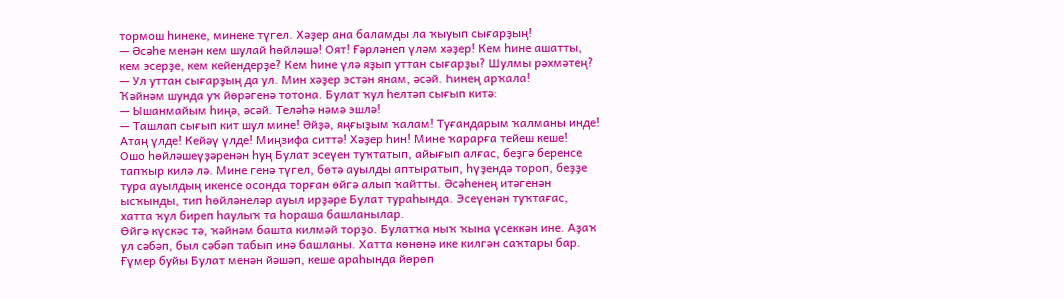тормош һинеке, минеке түгел. Хәҙер ана баламды ла ҡыуып сығарҙың!
— Әсәһе менән кем шулай һөйләшә! Оят! Ғәрләнеп үләм хәҙер! Кем һине ашатты, кем эсерҙе, кем кейендерҙе? Кем һине үлә яҙып уттан сығарҙы? Шулмы рәхмәтең?
— Ул уттан сығарҙың да ул. Мин хәҙер эстән янам, әсәй. Һинең арҡала!
Ҡәйнәм шунда уҡ йөрәгенә тотона. Булат ҡул һелтәп сығып китә:
— Ышанмайым һиңә, әсәй. Теләһә нәмә эшлә!
— Ташлап сығып кит шул мине! Әйҙә, яңғыҙым ҡалам! Туғандарым ҡалманы инде! Атаң үлде! Кейәү үлде! Миңзифа ситтә! Хәҙер һин! Мине ҡарарға тейеш кеше!
Ошо һөйләшеүҙәренән һуң Булат эсеүен туҡтатып, айығып алғас, беҙгә беренсе тапҡыр килә лә. Мине генә түгел, бөтә ауылды аптыратып, һүҙендә тороп, беҙҙе тура ауылдың икенсе осонда торған өйгә алып ҡайтты. Әсәһенең итәгенән ысҡынды, тип һөйләнеләр ауыл ирҙәре Булат тураһында. Эсеүенән туҡтағас, хатта ҡул биреп һаулыҡ та һораша башланылар.
Өйгә күскәс тә, ҡәйнәм башта килмәй торҙо. Булатҡа ныҡ ҡына үсеккән ине. Аҙаҡ ул сәбәп, был сәбәп табып инә башланы. Хатта көнөнә ике килгән саҡтары бар. Ғүмер буйы Булат менән йәшәп, кеше араһында йөрөп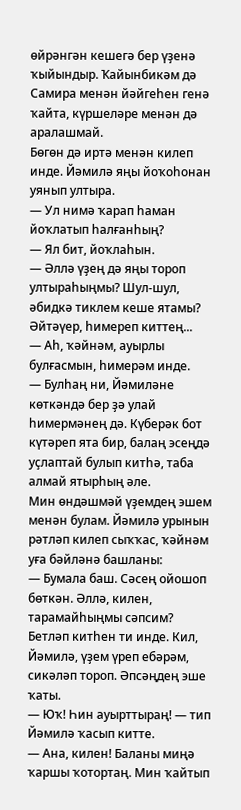өйрәнгән кешегә бер үҙенә ҡыйындыр. Ҡайынбикәм дә Самира менән йәйгеһен генә ҡайта, күршеләре менән дә аралашмай.
Бөгөн дә иртә менән килеп инде. Йәмилә яңы йоҡоһонан уянып ултыра.
— Ул нимә ҡарап һаман йоҡлатып һалғанһың?
— Ял бит, йоҡлаһын.
— Әллә үҙең дә яңы тороп ултыраһыңмы? Шул-шул, әбидкә тиклем кеше ятамы? Әйтәүер, һимереп киттең...
— Аһ, ҡәйнәм, ауырлы булғасмын, һимерәм инде.
— Булһаң ни, Йәмиләне көткәндә бер ҙә улай һимермәнең дә. Күберәк бот күтәреп ята бир, балаң эсеңдә уҫлаптай булып китһә, таба алмай ятырһың әле.
Мин өндәшмәй үҙемдең эшем менән булам. Йәмилә урынын рәтләп килеп сыҡҡас, ҡәйнәм уға бәйләнә башланы:
— Бумала баш. Сәсең ойошоп бөткән. Әллә, килен, тарамайһыңмы сәпсим? Бетләп китһен ти инде. Кил, Йәмилә, үҙем үреп ебәрәм, сикәләп тороп. Әпсәңдең эше ҡаты.
— Юҡ! Һин ауырттыраң! — тип Йәмилә ҡасып китте.
— Ана, килен! Баланы миңә ҡаршы ҡотортаң. Мин ҡайтып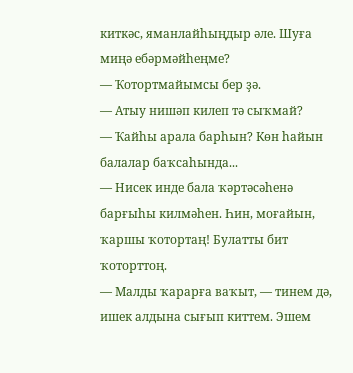киткәс, яманлайһыңдыр әле. Шуға миңә ебәрмәйһеңме?
— Ҡотортмайымсы бер ҙә.
— Атыу нишәп килеп тә сыҡмай?
— Ҡайһы арала барһын? Көн һайын балалар баҡсаһында...
— Нисек инде бала ҡәртәсәһенә барғыһы килмәһен. Һин, моғайын, ҡаршы ҡотортаң! Булатты бит ҡоторттоң.
— Малды ҡарарға ваҡыт, — тинем дә, ишек алдына сығып киттем. Эшем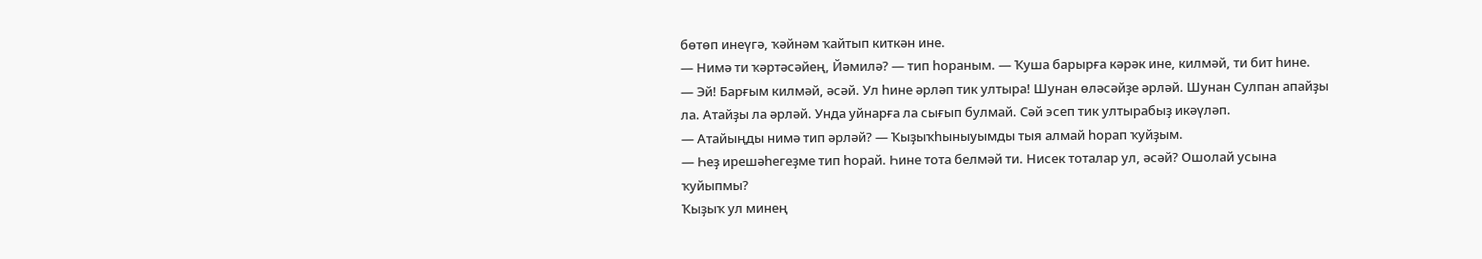бөтөп инеүгә, ҡәйнәм ҡайтып киткән ине.
— Нимә ти ҡәртәсәйең, Йәмилә? — тип һораным. — Ҡуша барырға кәрәк ине, килмәй, ти бит һине.
— Эй! Барғым килмәй, әсәй. Ул һине әрләп тик ултыра! Шунан өләсәйҙе әрләй. Шунан Сулпан апайҙы ла. Атайҙы ла әрләй. Унда уйнарға ла сығып булмай. Сәй эсеп тик ултырабыҙ икәүләп.
— Атайыңды нимә тип әрләй? — Ҡыҙыҡһыныуымды тыя алмай һорап ҡуйҙым.
— Һеҙ ирешәһегеҙме тип һорай. Һине тота белмәй ти. Нисек тоталар ул, әсәй? Ошолай усына ҡуйыпмы?
Ҡыҙыҡ ул минең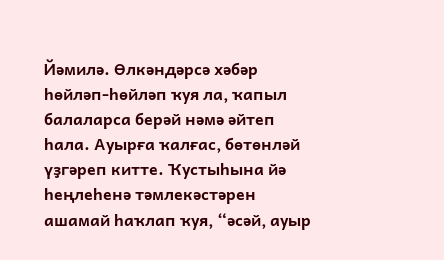Йәмилә. Өлкәндәрсә хәбәр һөйләп-һөйләп ҡуя ла, ҡапыл балаларса берәй нәмә әйтеп һала. Ауырға ҡалғас, бөтөнләй үҙгәреп китте. Ҡустыһына йә һеңлеһенә тәмлекәстәрен ашамай һаҡлап ҡуя, “әсәй, ауыр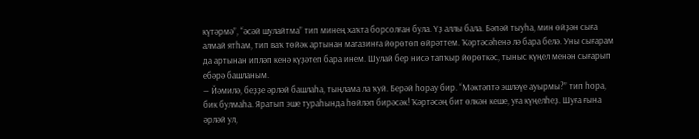күтәрмә”, “әсәй шулайтма” тип минең хаҡта борсолған була. Үҙ аллы бала. Бәпәй тыуһа, мин өйҙән сыға алмай ятһам, тип ваҡ төйәк артынан магазинға йөрөтөп өйрәттем. Ҡәртәсәһенә лә бара белә. Уны сығарам да артынан ипләп кенә күҙәтеп бара инем. Шулай бер нисә тапҡыр йөрөткәс, тыныс күңел менән сығарып ебәрә башланым.
— Йәмилә, беҙҙе әрләй башлаһа, тыңлама ла ҡуй. Берәй һорау бир. “Мәктәптә эшләүе ауырмы?” тип һора, бик булмаһа. Яратып эше тураһында һөйләп бирәсәк! Ҡәртәсәң бит өлкән кеше, уға күңелһеҙ. Шуға ғына әрләй ул,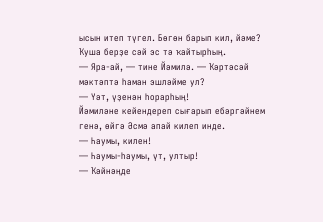ысын итеп түгел. Бөгөн барып кил, йәме? Ҡуша берҙе сәй эс тә ҡайтырһың.
— Яра-ай, — тине Йәмилә. — Ҡәртәсәй мәктәптә һаман эшләйме ул?
— Үәт, үҙенән һорарһың!
Йәмиләне кейендереп сығарып ебәргәйнем генә, өйгә Әсмә апай килеп инде.
— Һаумы, килен!
— Һаумы-һаумы, үт, ултыр!
— Ҡәйнәңде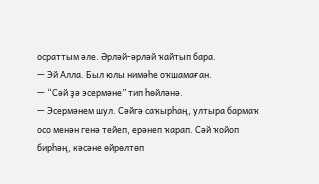осраттым әле. Әрләй-әрләй ҡайтып бара.
— Эй Алла. Был юлы нимәһе оҡшамаған.
— “Сәй ҙә эсермәне” тип һөйләнә.
— Эсермәнем шул. Сәйгә саҡырһаң, ултыра бармаҡ осо менән генә тейеп, ерәнеп ҡарап. Сәй ҡойоп бирһәң, кәсәне өйрөлтөп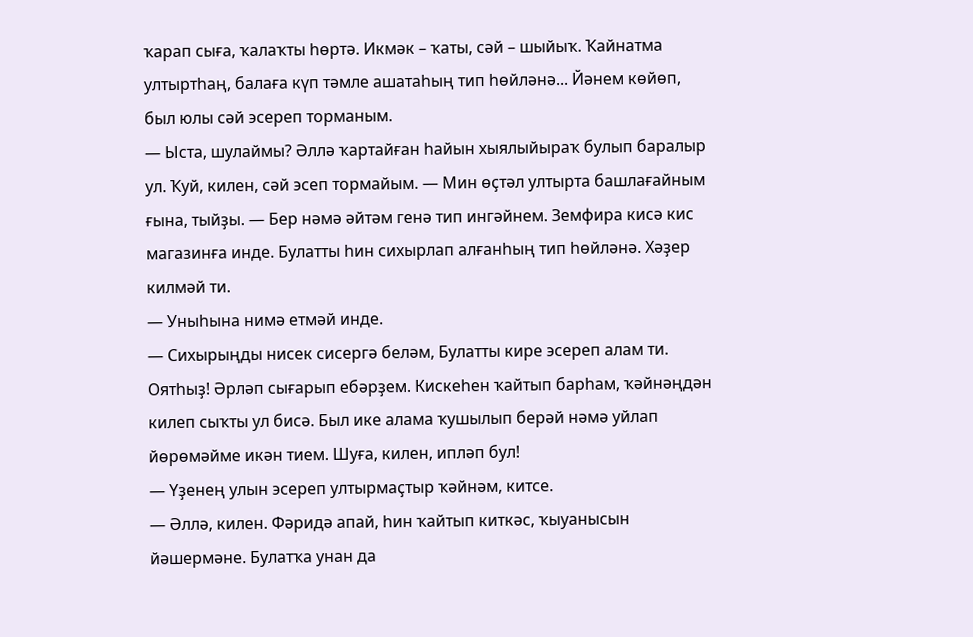ҡарап сыға, ҡалаҡты һөртә. Икмәк – ҡаты, сәй – шыйыҡ. Ҡайнатма ултыртһаң, балаға күп тәмле ашатаһың тип һөйләнә... Йәнем көйөп, был юлы сәй эсереп торманым.
— Ыста, шулаймы? Әллә ҡартайған һайын хыялыйыраҡ булып баралыр ул. Ҡуй, килен, сәй эсеп тормайым. — Мин өҫтәл ултырта башлағайным ғына, тыйҙы. — Бер нәмә әйтәм генә тип ингәйнем. Земфира кисә кис магазинға инде. Булатты һин сихырлап алғанһың тип һөйләнә. Хәҙер килмәй ти.
— Уныһына нимә етмәй инде.
— Сихырыңды нисек сисергә беләм, Булатты кире эсереп алам ти. Оятһыҙ! Әрләп сығарып ебәрҙем. Кискеһен ҡайтып барһам, ҡәйнәңдән килеп сыҡты ул бисә. Был ике алама ҡушылып берәй нәмә уйлап йөрөмәйме икән тием. Шуға, килен, ипләп бул!
— Үҙенең улын эсереп ултырмаҫтыр ҡәйнәм, китсе.
— Әллә, килен. Фәридә апай, һин ҡайтып киткәс, ҡыуанысын йәшермәне. Булатҡа унан да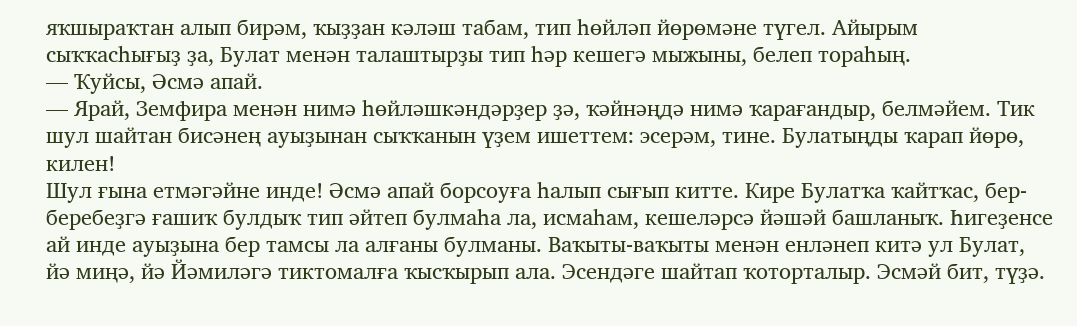яҡшыраҡтан алып бирәм, ҡыҙҙан кәләш табам, тип һөйләп йөрөмәне түгел. Айырым сыҡҡасһығыҙ ҙа, Булат менән талаштырҙы тип һәр кешегә мыжыны, белеп тораһың.
— Ҡуйсы, Әсмә апай.
— Ярай, Земфира менән нимә һөйләшкәндәрҙер ҙә, ҡәйнәңдә нимә ҡарағандыр, белмәйем. Тик шул шайтан бисәнең ауыҙынан сыҡҡанын үҙем ишеттем: эсерәм, тине. Булатыңды ҡарап йөрө, килен!
Шул ғына етмәгәйне инде! Әсмә апай борсоуға һалып сығып китте. Кире Булатҡа ҡайтҡас, бер-беребеҙгә ғашиҡ булдыҡ тип әйтеп булмаһа ла, исмаһам, кешеләрсә йәшәй башланыҡ. Һигеҙенсе ай инде ауыҙына бер тамсы ла алғаны булманы. Ваҡыты-ваҡыты менән енләнеп китә ул Булат, йә миңә, йә Йәмиләгә тиктомалға ҡысҡырып ала. Эсендәге шайтап ҡоторталыр. Эсмәй бит, түҙә.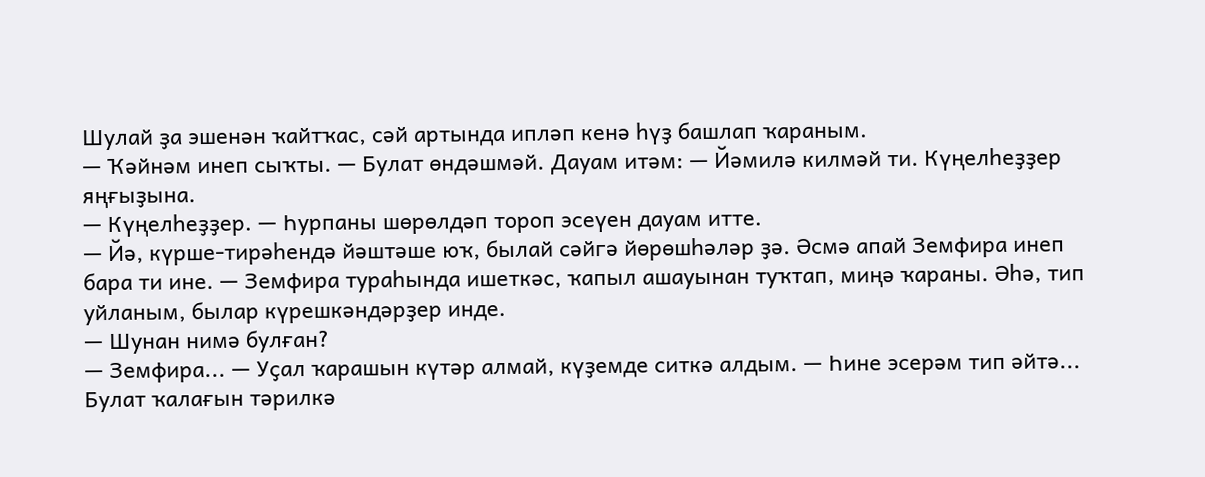Шулай ҙа эшенән ҡайтҡас, сәй артында ипләп кенә һүҙ башлап ҡараным.
— Ҡәйнәм инеп сыҡты. — Булат өндәшмәй. Дауам итәм: — Йәмилә килмәй ти. Күңелһеҙҙер яңғыҙына.
— Күңелһеҙҙер. — Һурпаны шөрөлдәп тороп эсеүен дауам итте.
— Йә, күрше-тирәһендә йәштәше юҡ, былай сәйгә йөрөшһәләр ҙә. Әсмә апай Земфира инеп бара ти ине. — Земфира тураһында ишеткәс, ҡапыл ашауынан туҡтап, миңә ҡараны. Әһә, тип уйланым, былар күрешкәндәрҙер инде.
— Шунан нимә булған?
— Земфира... — Уҫал ҡарашын күтәр алмай, күҙемде ситкә алдым. — Һине эсерәм тип әйтә...
Булат ҡалағын тәрилкә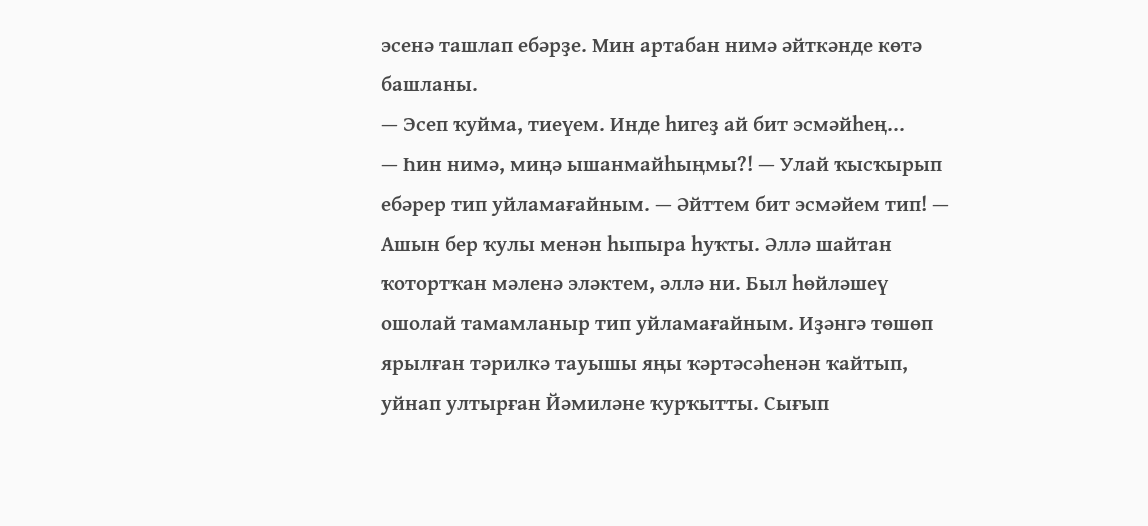эсенә ташлап ебәрҙе. Мин артабан нимә әйткәнде көтә башланы.
— Эсеп ҡуйма, тиеүем. Инде һигеҙ ай бит эсмәйһең...
— Һин нимә, миңә ышанмайһыңмы?! — Улай ҡысҡырып ебәрер тип уйламағайным. — Әйттем бит эсмәйем тип! — Ашын бер ҡулы менән һыпыра һуҡты. Әллә шайтан ҡотортҡан мәленә эләктем, әллә ни. Был һөйләшеү ошолай тамамланыр тип уйламағайным. Иҙәнгә төшөп ярылған тәрилкә тауышы яңы ҡәртәсәһенән ҡайтып, уйнап ултырған Йәмиләне ҡурҡытты. Сығып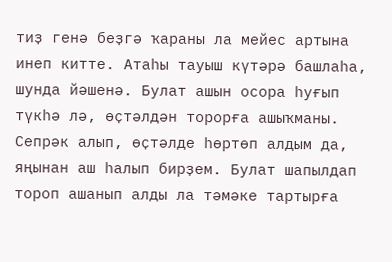тиҙ генә беҙгә ҡараны ла мейес артына инеп китте. Атаһы тауыш күтәрә башлаһа, шунда йәшенә. Булат ашын осора һуғып түкһә лә, өҫтәлдән торорға ашыҡманы. Сепрәк алып, өҫтәлде һөртөп алдым да, яңынан аш һалып бирҙем. Булат шапылдап тороп ашанып алды ла тәмәке тартырға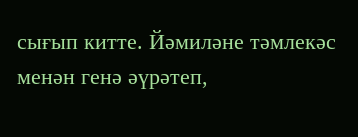сығып китте. Йәмиләне тәмлекәс менән генә әүрәтеп,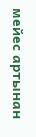мейес артынан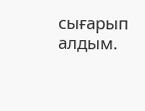сығарып алдым.